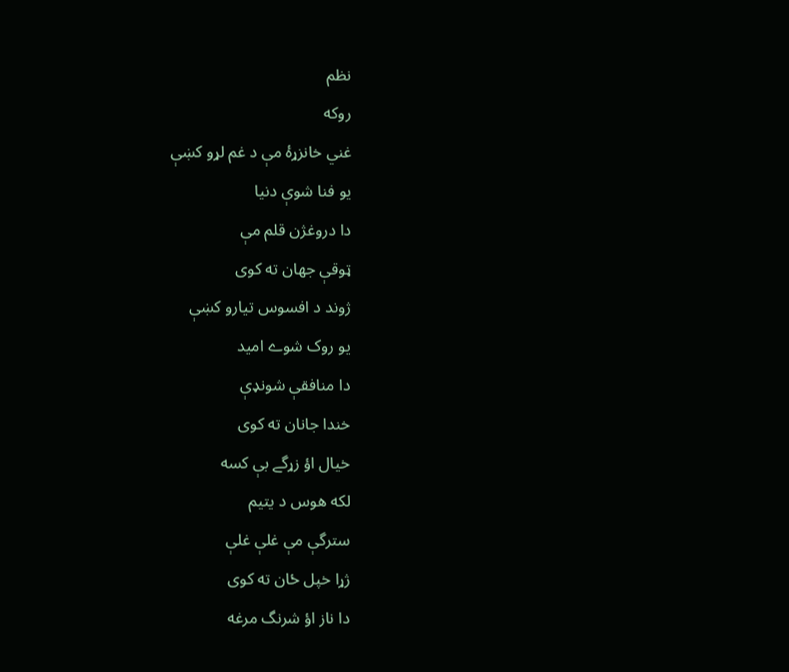نظم
روکه
غني خانزړۀ مې د غم لړو کښې
يو فنا شوې دنيا
دا دروغژن قلم مې
ټوقې جهان ته کوی
ژوند د افسوس تيارو کښې
يو روک شوے اميد
دا منافقې شونډې
خندا جانان ته کوی
خيال اؤ زړگے بې کسه
لکه هوس د يتيم
سترگې مې غلې غلې
ژړا خپل ځان ته کوی
دا ناز اؤ شرنگ مرغه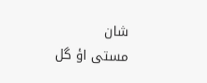شان
مستی اؤ گل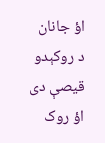اؤ جانان
د روکېدو قيصې دی
اؤ روک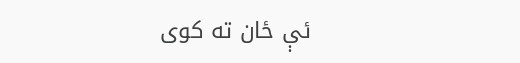ئې ځان ته کوی